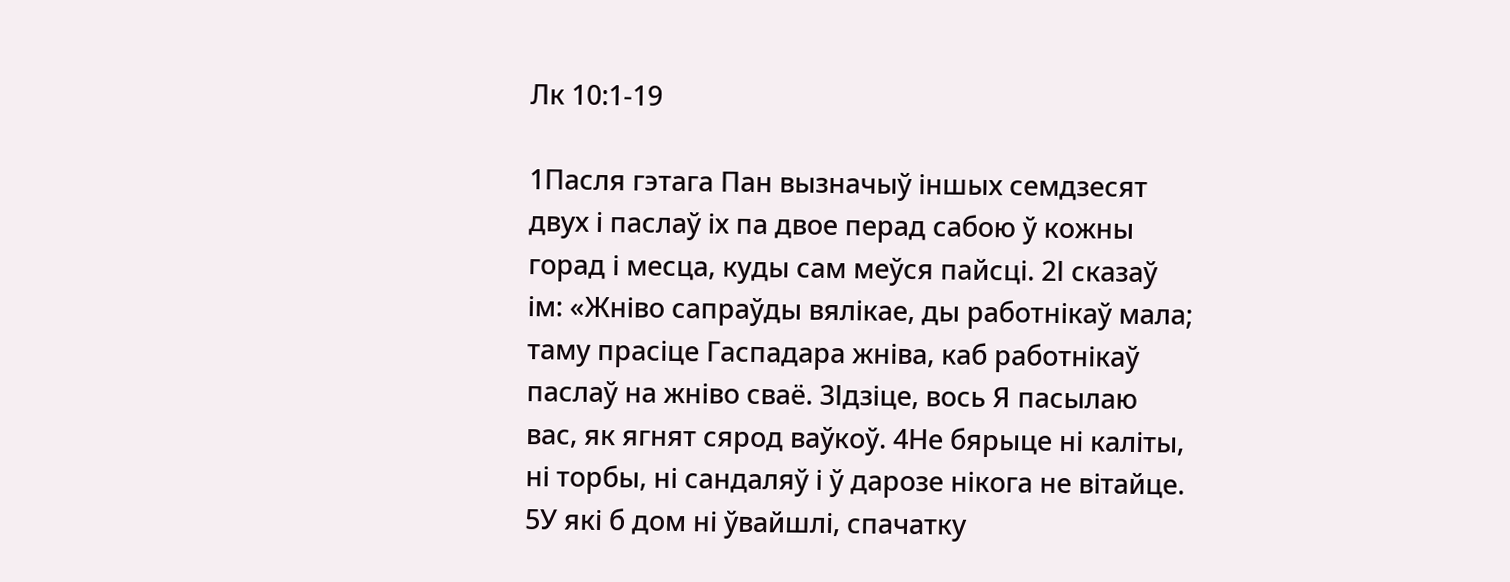Лк 10:1-19

1Пасля гэтага Пан вызначыў іншых семдзесят двух і паслаў іх па двое перад сабою ў кожны горад і месца, куды сам меўся пайсці. 2І сказаў ім: «Жніво сапраўды вялікае, ды работнікаў мала; таму прасіце Гаспадара жніва, каб работнікаў паслаў на жніво сваё. 3Ідзіце, вось Я пасылаю вас, як ягнят сярод ваўкоў. 4Не бярыце ні каліты, ні торбы, ні сандаляў і ў дарозе нікога не вітайце. 5У які б дом ні ўвайшлі, спачатку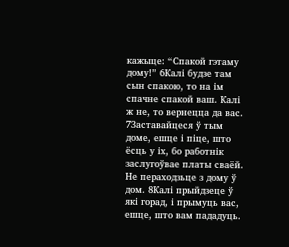кажыце: “Спакой гэтаму дому!” 6Калі будзе там сын спакою, то на ім спачне спакой ваш. Калі ж не, то вернецца да вас. 7Заставайцеся ў тым доме, ешце і піце, што ёсць у іх, бо работнік заслугоўвае платы сваёй. Не пераходзьце з дому ў дом. 8Калі прыйдзеце ў які горад, і прымуць вас, ешце, што вам пададуць.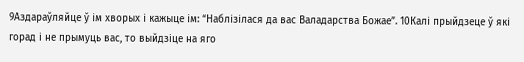9Аздараўляйце ў ім хворых і кажыце ім: “Наблізілася да вас Валадарства Божае”. 10Калі прыйдзеце ў які горад і не прымуць вас, то выйдзіце на яго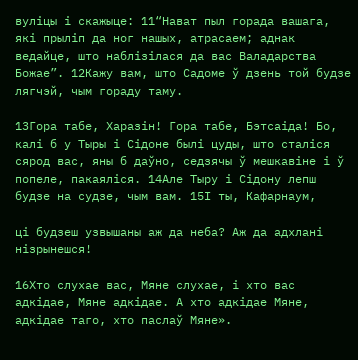вуліцы і скажыце: 11“Нават пыл горада вашага, які прыліп да ног нашых, атрасаем; аднак ведайце, што наблізілася да вас Валадарства Божае”. 12Кажу вам, што Садоме ў дзень той будзе лягчэй, чым гораду таму.

13Гора табе, Харазін! Гора табе, Бэтсаіда! Бо, калі б у Тыры і Сідоне былі цуды, што сталіся сярод вас, яны б даўно, седзячы ў мешкавіне і ў попеле, пакаяліся. 14Але Тыру і Сідону лепш будзе на судзе, чым вам. 15І ты, Кафарнаум,

ці будзеш узвышаны аж да неба? Аж да адхлані нізрынешся!

16Хто слухае вас, Мяне слухае, і хто вас адкідае, Мяне адкідае. А хто адкідае Мяне, адкідае таго, хто паслаў Мяне».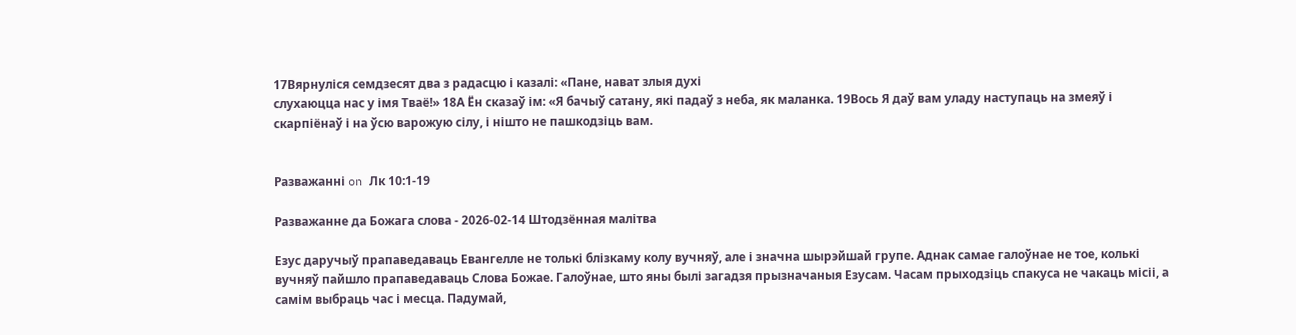17Вярнуліся семдзесят два з радасцю і казалі: «Пане, нават злыя духі
слухаюцца нас у імя Тваё!» 18А Ён сказаў ім: «Я бачыў сатану, які падаў з неба, як маланка. 19Вось Я даў вам уладу наступаць на змеяў і скарпіёнаў і на ўсю варожую сілу, і нішто не пашкодзіць вам.


Разважанні on Лк 10:1-19

Разважанне да Божага слова - 2026-02-14 Штодзённая малітва

Езус даручыў прапаведаваць Евангелле не толькі блізкаму колу вучняў, але і значна шырэйшай групе. Аднак самае галоўнае не тое, колькі вучняў пайшло прапаведаваць Слова Божае. Галоўнае, што яны былі загадзя прызначаныя Езусам. Часам прыходзіць спакуса не чакаць місіі, а самім выбраць час і месца. Падумай,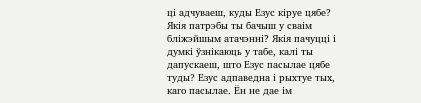ці адчуваеш, куды Езус кіруе цябе? Якія патрэбы ты бачыш у сваім бліжэйшым атачэнні? Якія пачуцці і думкі ўзнікаюць у табе, калі ты дапускаеш, што Езус пасылае цябе туды? Езус адпаведна і рыхтуе тых, каго пасылае. Ён не дае ім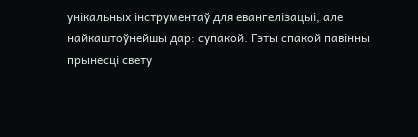унікальных інструментаў для евангелізацыі, але найкаштоўнейшы дар: супакой. Гэты спакой павінны прынесці свету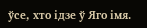ўсе, хто ідзе ў Яго імя.